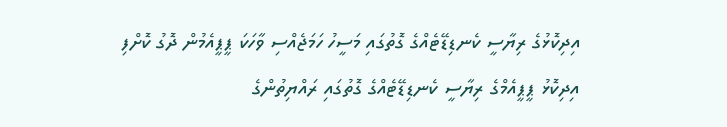އިދިކޮޅުގެ ރިޔާސީ ކެނޑިޑޭޓެއްގެ ގޮތުގައި މަސީހު ހަމަޖެއްސި ވާހަކަ ޕީޕީއެމުން ދޮގު ކޮށްފި
އިދިކޮޅު ޕީޕީއެމްގެ ރިޔާސީ ކެނޑިޑޭޓެއްގެ ގޮތުގައި ރައްޔިތުންގެ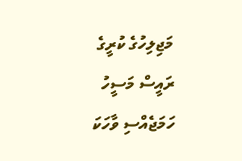މަޖިލިހުގެ ކުރީގެ ރައީސް މަސީހު ހަމަޖެއްސި ވާހަކަ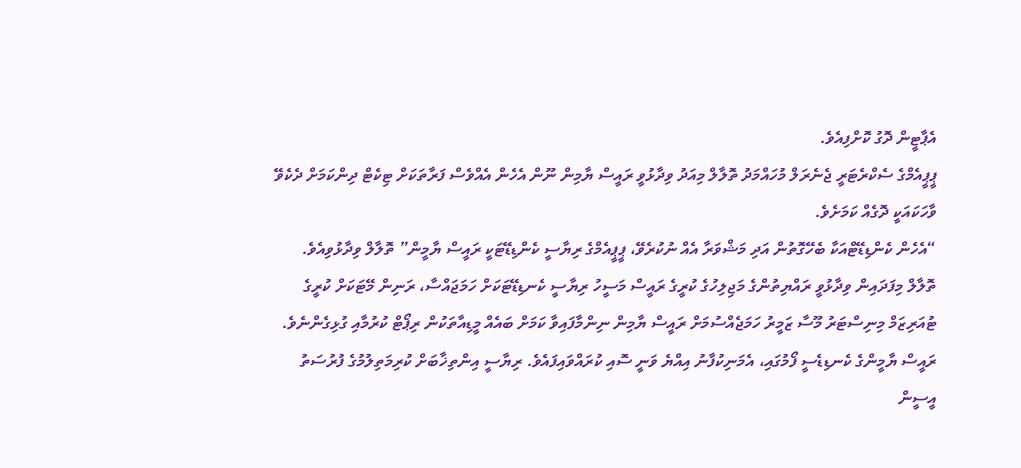އެޕާޓީން ދޮގު ކޮށްފިއެވެ.
ޕީޕީއެމްގެ ސެކްރެޓަރީ ޖެނެރަލް މުހައްމަދު ތޮލާލް މިއަދު ވިދާޅުވީ ރައީސް ޔާމިން ނޫން އެހެން އެއްވެސް ފަރާތަކަށް ޓިކެޓް ދިންކަމަށް ދެކެވޭ ވާހަކައަކީ ދޮގެއް ކަމަށެވެ.
“އެހެން ކެންޑިޑޭޓްއަކާ ބެހޭގޮތުން އަދި މަޝްވަރާ އެއް ނުކުރެވޭ، ޕީޕީއެމްގެ ރިޔާސީ ކެންޑިޑޭޓަކީ ރައީސް ޔާމީން” ތޮލާލް ވިދާޅުވިއެވެ.
ތޮލާލް މިފަދައިން ވިދާޅުވީ ރައްޔިތުންގެ މަޖިލިހުގެ ކުރީގެ ރައީސް މަސީހު ރިޔާސީ ކެނޑިޑޭޓަކަށް ހަމަޖައްސާ، ރަނިން މޭޓަކަށް ކުރީގެ ޓުއަރިޒަމް މިނިސްޓަރު މޫސާ ޒަމީރު ހަމަޖެއްސުމަށް ރައީސް ޔާމިން ނިންމާފައިވާ ކަމަށް ބައެއް މީޑިއާތަކުން ރިޕޯޓް ކުރުމާއި ގުޅިގެންނެވެ.
ރައީސް ޔާމީންގެ ކެނޑިޑެސީ ފޯމުގައި، އެމަނިކުފާނު އިއްޔެ ވަނީ ސޮއި ކުރައްވައިފައެވެ. ރިޔާސީ އިންތިޚާބަށް ކުރިމަތިލުމުގެ ފުރުސަތު އީސީން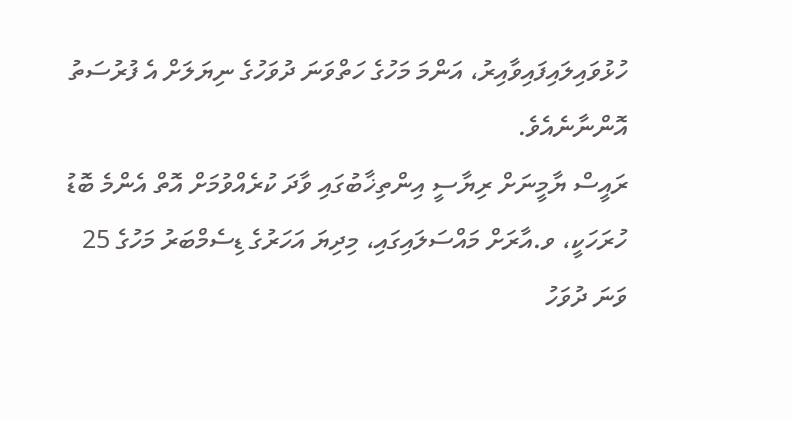ހުޅުވައިލައިފައިވާއިރު، އަންމަ މަހުގެ ހަތްވަނަ ދުވަހުގެ ނިޔަލަށް އެ ފުރުސަތު އޮންނާނެއެވެ.
ރައީސް ޔާމީނަށް ރިޔާސީ އިންތިޚާބުގައި ވާދަ ކުރެއްވުމަށް އޮތް އެންމެ ބޮޑު ހުރަހަކީ، ވ.އާރަށް މައްސަލައިގައި، މިދިޔަ އަހަރުގެ ޑިސެމްބަރު މަހުގެ 25 ވަނަ ދުވަހު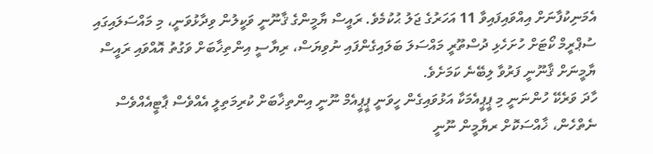އެމަނިކުފާނަށް އިއްވައިފައިވާ 11 އަހަރުގެ ޖަލު ޙުކުމެވެ. ރައީސް ޔާމީންގެ ޤާނޫނީ ވަކީލުން ވިދާޅުވަނީ، މި މައްސަލައިގައި ސުޕްރީމް ކޯޓަށް ހުށަހެޅި ދުސްތޫރީ މައްސަލަ ބަލައިގެންފައި ނުވިޔަސް، ރިޔާސީ އިންތިޚާބަށް ވަގުތު އޮއްވައި ރައީސް ޔާމީނަށް ޤާނޫނީ ފަރުވާ ލިބޭނެ ކަމަށެވެ.
ހާދަ ވަރެކޭ ހުންނަނީ މި ޕީޕީއެމަކާ އަޅުވައިގެން ހީވަނީ ޕީޕީއެމް ނޫނީ އިންތިޚާބަށް ކުރިމަތިލީ އެއްވެސް ޕާޓީއެއްވެސް ނެތްހެން، ޚާއްސަކޮށް ރޔާމީން ނޫނީ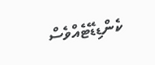ކެންޑިޑޭޓެއްވެސް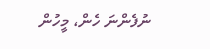ނުފެންނަ ހެން، މީހުން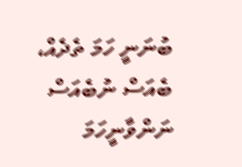ބުނަނީ ހަމަ ތެދެއް، ބެއަސް ނުބެއަސް ނަންވާނީހަމަ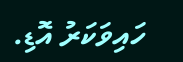ހައިވަކަރު އޮޑި.